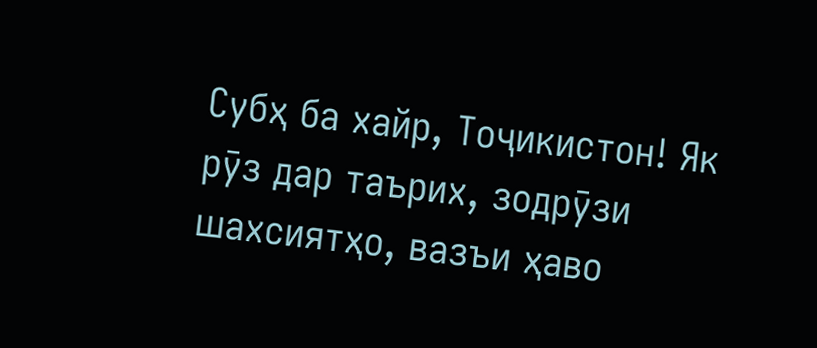Субҳ ба хайр, Тоҷикистон! Як рӯз дар таърих, зодрӯзи шахсиятҳо, вазъи ҳаво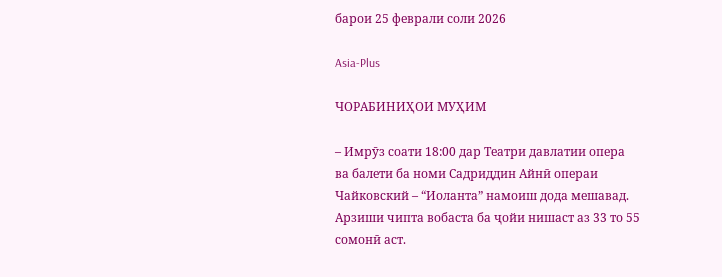барои 25 феврали соли 2026

Asia-Plus

ЧОРАБИНИҲОИ МУҲИМ

– Имрӯз соати 18:00 дар Театри давлатии опера ва балети ба номи Садриддин Айнӣ операи Чайковский – “Иоланта” намоиш дода мешавад. Арзиши чипта вобаста ба ҷойи нишаст аз 33 то 55 сомонӣ аст.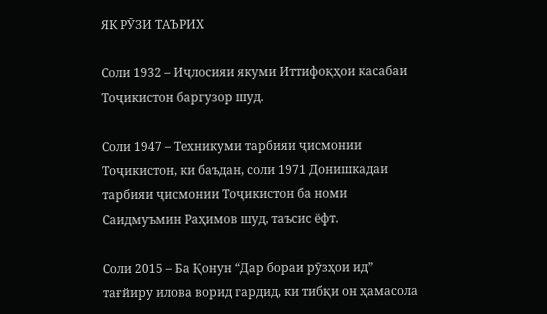ЯК РӮЗИ ТАЪРИХ

Соли 1932 – Иҷлосияи якуми Иттифоқҳои касабаи Тоҷикистон баргузор шуд.

Соли 1947 – Техникуми тарбияи ҷисмонии Тоҷикистон, ки баъдан, соли 1971 Донишкадаи тарбияи ҷисмонии Тоҷикистон ба номи Саидмуъмин Раҳимов шуд, таъсис ёфт.

Соли 2015 – Ба Қонун “Дар бораи рӯзҳои ид” тағйиру илова ворид гардид, ки тибқи он ҳамасола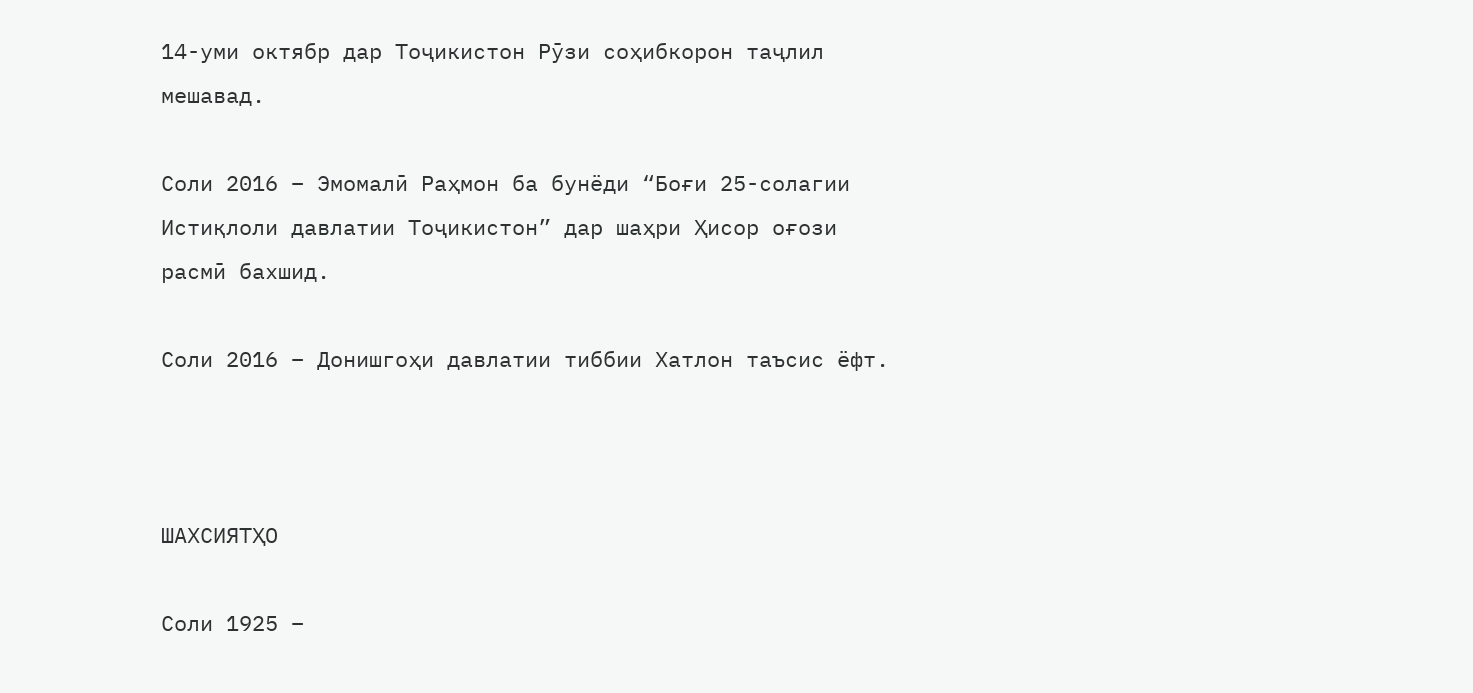14-уми октябр дар Тоҷикистон Рӯзи соҳибкорон таҷлил мешавад.

Соли 2016 – Эмомалӣ Раҳмон ба бунёди “Боғи 25-солагии Истиқлоли давлатии Тоҷикистон” дар шаҳри Ҳисор оғози расмӣ бахшид.

Соли 2016 – Донишгоҳи давлатии тиббии Хатлон таъсис ёфт.



ШАХСИЯТҲО

Соли 1925 –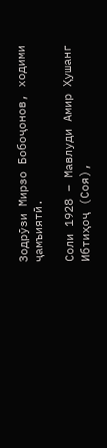Зодрӯзи Мирзо Бобоҷонов, ходими ҷамъиятӣ.

Соли 1928 – Мавлуди Амир Ҳушанг Ибтиҳоҷ (Соя),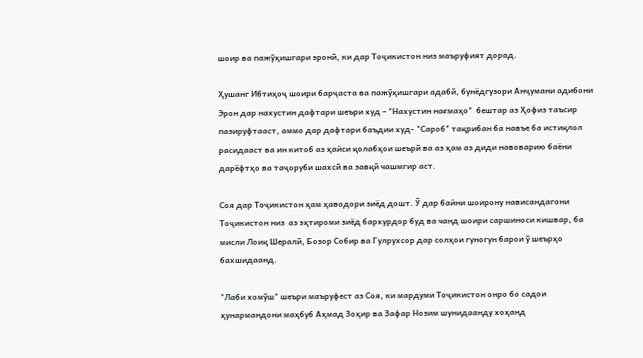шоир ва пажӯҳишгари эронӣ, ки дар Тоҷикистон низ маъруфият дорад.

Ҳушанг Ибтиҳоҷ шоири барҷаста ва пажӯҳишгари адабӣ, бунёдгузори Анҷумани адибони Эрон дар нахустин дафтари шеъри худ – "Нахустин нағмаҳо"  бештар аз Ҳофиз таъсир пазируфтааст, аммо дар дафтари баъдии худ- "Сароб" тақрибан ба навъе ба истиқлол расидааст ва ин китоб аз ҳайси қолабҳои шеърӣ ва аз ҳам аз диди навоварию баёни дарёфтҳо ва таҷоруби шахсӣ ва завқӣ чашмгир аст.

Соя дар Тоҷикистон ҳам ҳаводори зиёд дошт. Ӯ дар байни шоирону нависандагони Тоҷикистон низ  аз эҳтироми зиёд бархурдор буд ва чанд шоири саршиноси кишвар, ба мисли Лоиқ Шералӣ, Бозор Собир ва Гулрухсор дар солҳои гуногун барои ӯ шеърҳо бахшидаанд.

"Лаби хомӯш" шеъри маъруфест аз Соя, ки мардуми Тоҷикистон онро бо садои ҳунармандони маҳбуб Аҳмад Зоҳир ва Зафар Нозим шунидаанду хоҳанд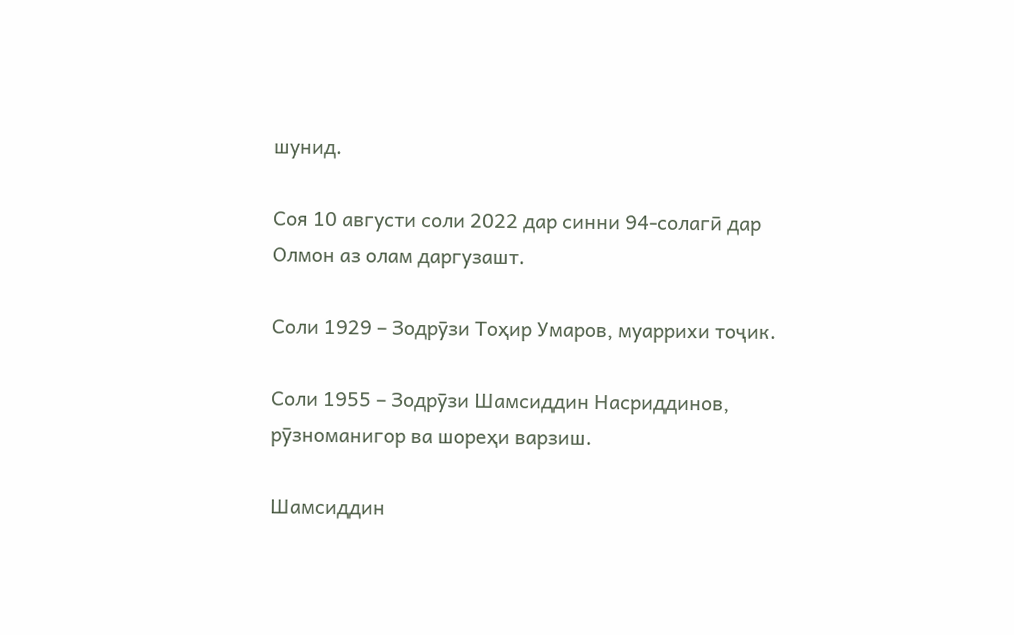шунид.

Соя 10 августи соли 2022 дар синни 94-солагӣ дар Олмон аз олам даргузашт.

Соли 1929 – Зодрӯзи Тоҳир Умаров, муаррихи тоҷик.

Соли 1955 – Зодрӯзи Шамсиддин Насриддинов, рӯзноманигор ва шореҳи варзиш.

Шамсиддин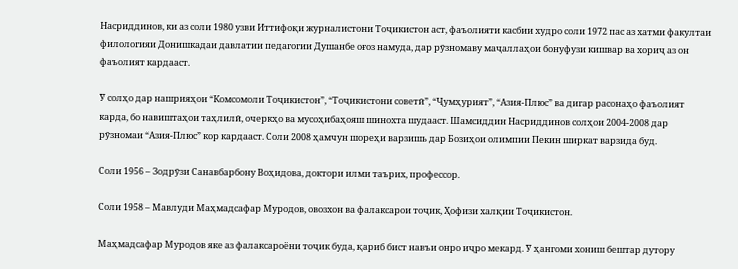Насриддинов, ки аз соли 1980 узви Иттифоқи журналистони Тоҷикистон аст, фаъолияти касбии худро соли 1972 пас аз хатми факултаи филологияи Донишкадаи давлатии педагогии Душанбе оғоз намуда, дар рӯзномаву маҷаллаҳои бонуфузи кишвар ва хориҷ аз он фаъолият кардааст.

Ӯ солҳо дар нашрияҳои “Комсомоли Тоҷикистон”, “Тоҷикистони советӣ”, “Ҷумҳурият”, “Азия-Плюс” ва дигар расонаҳо фаъолият карда, бо навиштаҳои таҳлилӣ, очеркҳо ва мусоҳибаҳояш шинохта шудааст. Шамсиддин Насриддинов солҳои 2004-2008 дар рӯзномаи “Азия-Плюс” кор кардааст. Соли 2008 ҳамчун шореҳи варзишь дар Бозиҳои олимпии Пекин ширкат варзида буд.

Соли 1956 – Зодрӯзи Санавбарбону Воҳидова, доктори илми таърих, профессор.

Соли 1958 – Мавлуди Маҳмадсафар Муродов, овозхон ва фалаксарои тоҷик, Ҳофизи халқии Тоҷикистон.

Маҳмадсафар Муродов яке аз фалаксароёни тоҷик буда, қариб бист навъи онро иҷро мекард. Ӯ ҳангоми хониш бештар дутору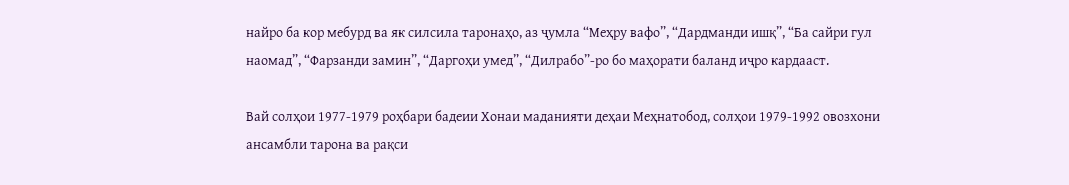найро ба кор мебурд ва як силсила таронаҳо, аз ҷумла “Меҳру вафо”, “Дардманди ишқ”, “Ба сайри гул наомад”, “Фарзанди замин”, “Даргоҳи умед”, “Дилрабо”-ро бо маҳорати баланд иҷро кардааст.

Вай солҳои 1977-1979 роҳбари бадеии Хонаи маданияти деҳаи Меҳнатобод, солҳои 1979-1992 овозхони ансамбли тарона ва рақси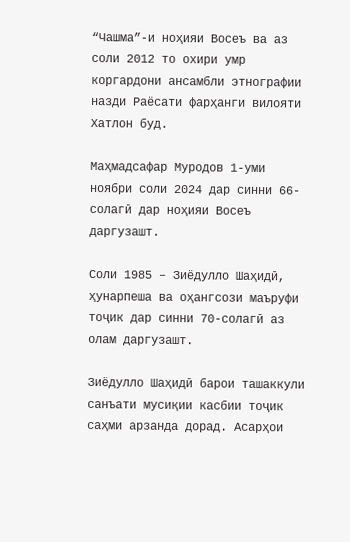“Чашма”-и ноҳияи Восеъ ва аз соли 2012 то охири умр коргардони ансамбли этнографии назди Раёсати фарҳанги вилояти Хатлон буд.

Маҳмадсафар Муродов 1-уми ноябри соли 2024 дар синни 66-солагӣ дар ноҳияи Восеъ даргузашт.

Соли 1985 – Зиёдулло Шаҳидӣ, ҳунарпеша ва оҳангсози маъруфи тоҷик дар синни 70-солагӣ аз олам даргузашт.

Зиёдулло Шаҳидӣ барои ташаккули санъати мусиқии касбии тоҷик саҳми арзанда дорад. Асарҳои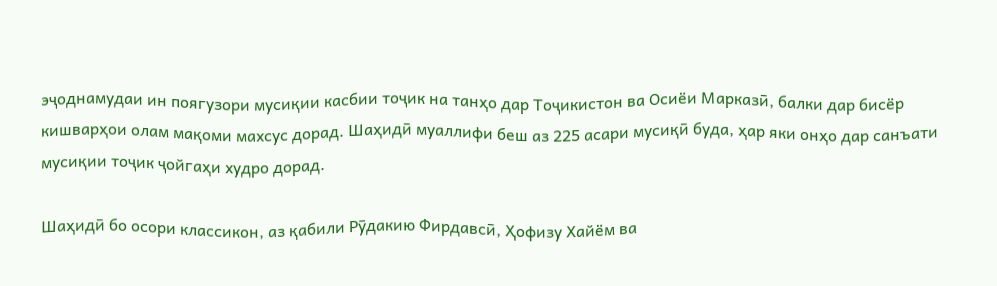эҷоднамудаи ин поягузори мусиқии касбии тоҷик на танҳо дар Тоҷикистон ва Осиёи Марказӣ, балки дар бисёр кишварҳои олам мақоми махсус дорад. Шаҳидӣ муаллифи беш аз 225 асари мусиқӣ буда, ҳар яки онҳо дар санъати мусиқии тоҷик ҷойгаҳи худро дорад.

Шаҳидӣ бо осори классикон, аз қабили Рӯдакию Фирдавсӣ, Ҳофизу Хайём ва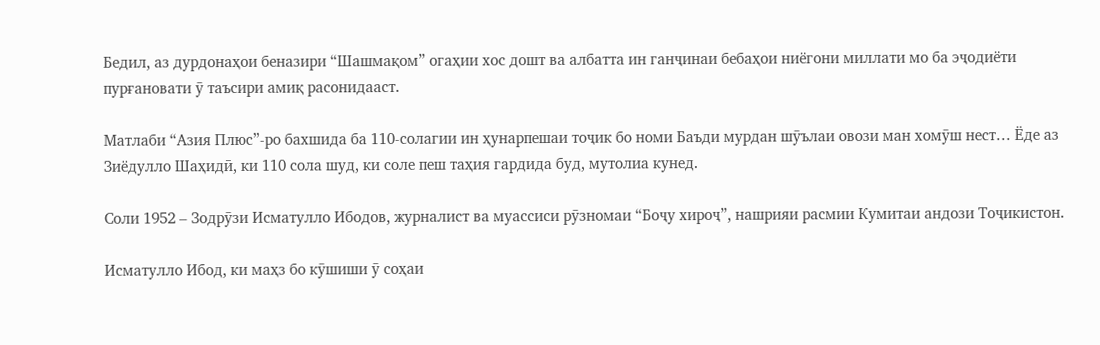Бедил, аз дурдонаҳои беназири “Шашмақом” огаҳии хос дошт ва албатта ин ганҷинаи бебаҳои ниёгони миллати мо ба эҷодиёти пурғановати ӯ таъсири амиқ расонидааст.

Матлаби “Азия Плюс”-ро бахшида ба 110-солагии ин ҳунарпешаи тоҷик бо номи Баъди мурдан шӯълаи овози ман хомӯш нест… Ёде аз Зиёдулло Шаҳидӣ, ки 110 сола шуд, ки соле пеш таҳия гардида буд, мутолиа кунед.

Соли 1952 – Зодрӯзи Исматулло Ибодов, журналист ва муассиси рӯзномаи “Боҷу хироҷ”, нашрияи расмии Кумитаи андози Тоҷикистон.

Исматулло Ибод, ки маҳз бо кӯшиши ӯ соҳаи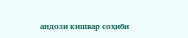андози кишвар соҳиби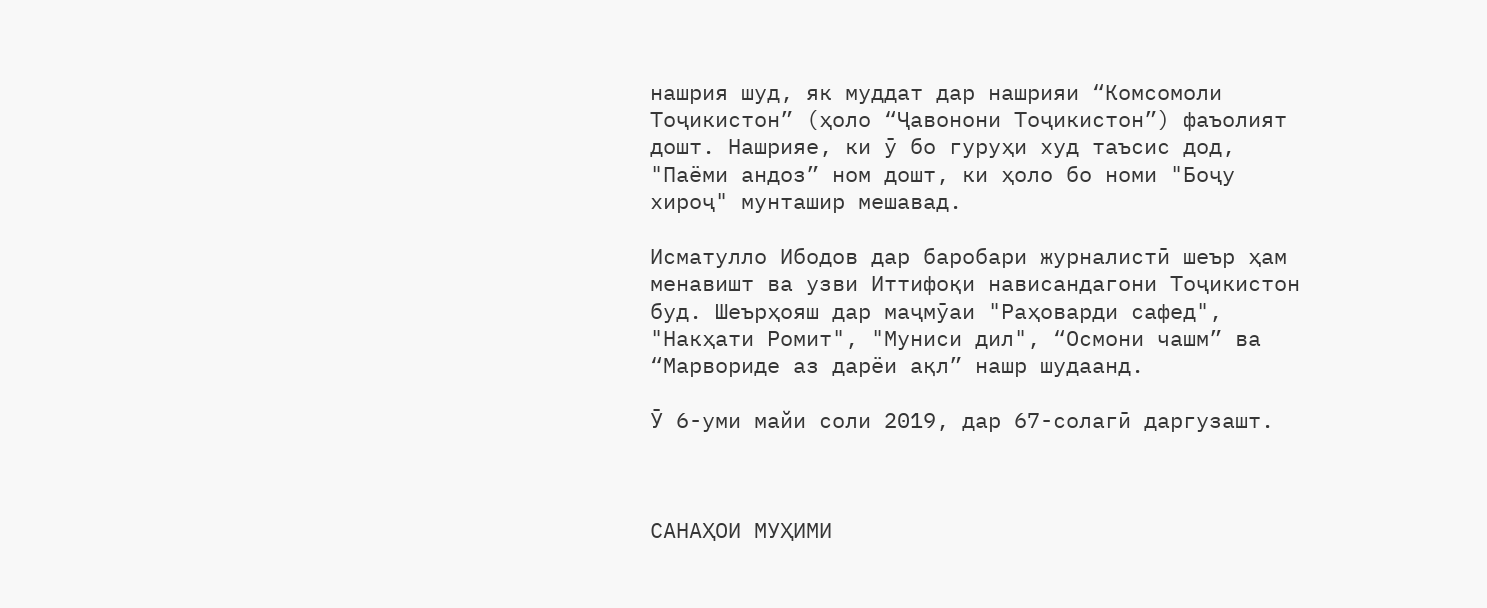нашрия шуд, як муддат дар нашрияи “Комсомоли Тоҷикистон” (ҳоло “Ҷавонони Тоҷикистон”) фаъолият дошт. Нашрияе, ки ӯ бо гуруҳи худ таъсис дод, "Паёми андоз” ном дошт, ки ҳоло бо номи "Боҷу хироҷ" мунташир мешавад.

Исматулло Ибодов дар баробари журналистӣ шеър ҳам менавишт ва узви Иттифоқи нависандагони Тоҷикистон буд. Шеърҳояш дар маҷмӯаи "Раҳоварди сафед", "Накҳати Ромит", "Муниси дил", “Осмони чашм” ва “Марвориде аз дарёи ақл” нашр шудаанд.

Ӯ 6-уми майи соли 2019, дар 67-солагӣ даргузашт.



САНАҲОИ МУҲИМИ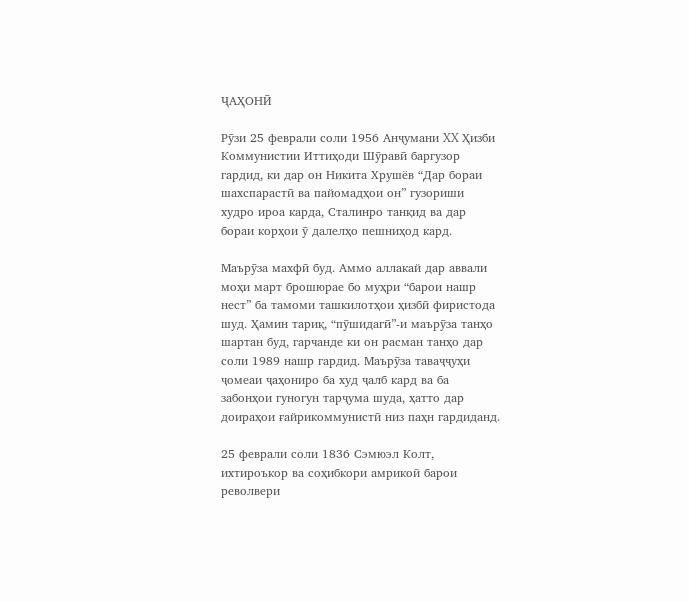ҶАҲОНӢ

Рӯзи 25 феврали соли 1956 Анҷумани XX Ҳизби Коммунистии Иттиҳоди Шӯравӣ баргузор гардид, ки дар он Никита Хрушёв “Дар бораи шахспарастӣ ва пайомадҳои он” гузориши худро ироа карда, Сталинро танқид ва дар бораи корҳои ӯ далелҳо пешниҳод кард.

Маърӯза махфӣ буд. Аммо аллакай дар аввали моҳи март брошюрае бо муҳри “барои нашр нест” ба тамоми ташкилотҳои ҳизбӣ фиристода шуд. Ҳамин тариқ, “пӯшидагӣ”-и маърӯза танҳо шартан буд, гарчанде ки он расман танҳо дар соли 1989 нашр гардид. Маърӯза таваҷҷуҳи ҷомеаи ҷаҳониро ба худ ҷалб кард ва ба забонҳои гуногун тарҷума шуда, ҳатто дар доираҳои ғайрикоммунистӣ низ паҳн гардиданд.

25 феврали соли 1836 Сэмюэл Колт, ихтироъкор ва соҳибкори амрикоӣ барои револвери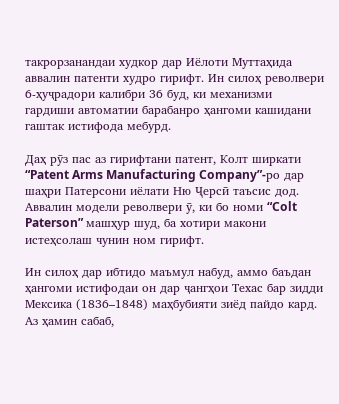такрорзанандаи худкор дар Иёлоти Муттаҳида аввалин патенти худро гирифт. Ин силоҳ револвери 6-ҳуҷрадори калибри 36 буд, ки механизми гардиши автоматии барабанро ҳангоми кашидани гаштак истифода мебурд.

Даҳ рӯз пас аз гирифтани патент, Колт ширкати “Patent Arms Manufacturing Company”-ро дар шаҳри Патерсони иёлати Ню Ҷерсӣ таъсис дод. Аввалин модели револвери ӯ, ки бо номи “Colt Paterson” машҳур шуд, ба хотири макони истеҳсолаш чунин ном гирифт.

Ин силоҳ дар ибтидо маъмул набуд, аммо баъдан ҳангоми истифодаи он дар ҷангҳои Техас бар зидди Мексика (1836–1848) маҳбубияти зиёд пайдо кард. Аз ҳамин сабаб,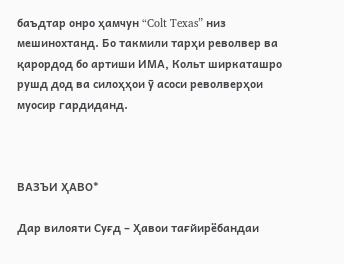баъдтар онро ҳамчун “Colt Texas” низ мешинохтанд. Бо такмили тарҳи револвер ва қарордод бо артиши ИМА, Кольт ширкаташро рушд дод ва силоҳҳои ӯ асоси револверҳои муосир гардиданд.



ВАЗЪИ ҲАВО*

Дар вилояти Суғд – Ҳавои тағйирёбандаи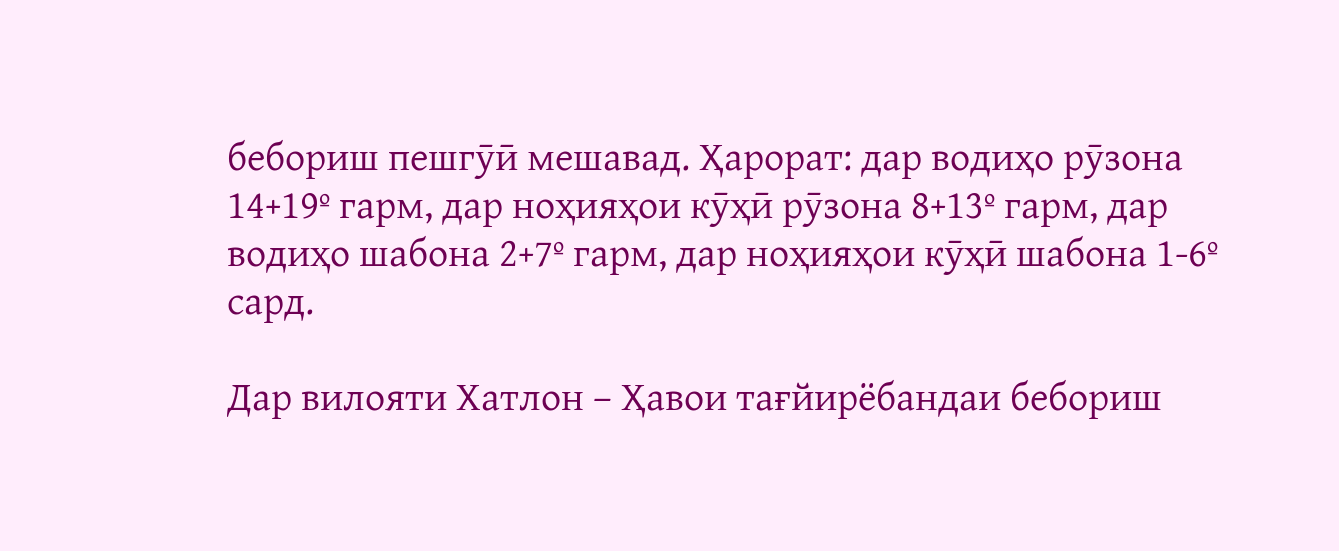бебориш пешгӯӣ мешавад. Ҳарорат: дар водиҳо рӯзона 14+19º гарм, дар ноҳияҳои кӯҳӣ рӯзона 8+13º гарм, дар водиҳо шабона 2+7º гарм, дар ноҳияҳои кӯҳӣ шабона 1-6º сард.

Дар вилояти Хатлон – Ҳавои тағйирёбандаи бебориш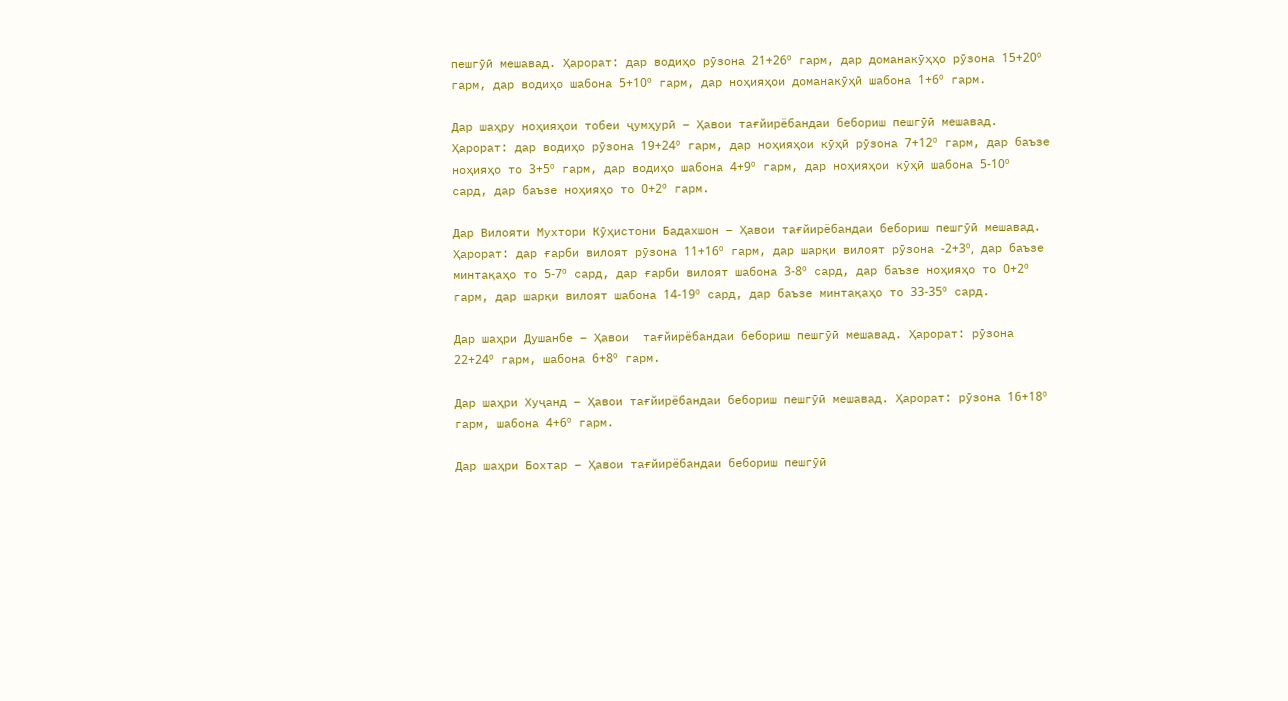пешгӯӣ мешавад. Ҳарорат: дар водиҳо рӯзона 21+26º гарм, дар доманакӯҳҳо рӯзона 15+20º гарм, дар водиҳо шабона 5+10º гарм, дар ноҳияҳои доманакӯҳӣ шабона 1+6º гарм.

Дар шаҳру ноҳияҳои тобеи ҷумҳурӣ – Ҳавои тағйирёбандаи бебориш пешгӯӣ мешавад. Ҳарорат: дар водиҳо рӯзона 19+24º гарм, дар ноҳияҳои кӯҳӣ рӯзона 7+12º гарм, дар баъзе ноҳияҳо то 3+5º гарм, дар водиҳо шабона 4+9º гарм, дар ноҳияҳои кӯҳӣ шабона 5-10º сард, дар баъзе ноҳияҳо то 0+2º гарм.

Дар Вилояти Мухтори Кӯҳистони Бадахшон – Ҳавои тағйирёбандаи бебориш пешгӯӣ мешавад. Ҳарорат: дар ғарби вилоят рӯзона 11+16º гарм, дар шарқи вилоят рӯзона -2+3º, дар баъзе минтақаҳо то 5-7º сард, дар ғарби вилоят шабона 3-8º сард, дар баъзе ноҳияҳо то 0+2º гарм, дар шарқи вилоят шабона 14-19º сард, дар баъзе минтақаҳо то 33-35º сард.

Дар шаҳри Душанбе – Ҳавои  тағйирёбандаи бебориш пешгӯӣ мешавад. Ҳарорат: рӯзона 22+24º гарм, шабона 6+8º гарм.

Дар шаҳри Хуҷанд – Ҳавои тағйирёбандаи бебориш пешгӯӣ мешавад. Ҳарорат: рӯзона 16+18º гарм, шабона 4+6º гарм.

Дар шаҳри Бохтар – Ҳавои тағйирёбандаи бебориш пешгӯӣ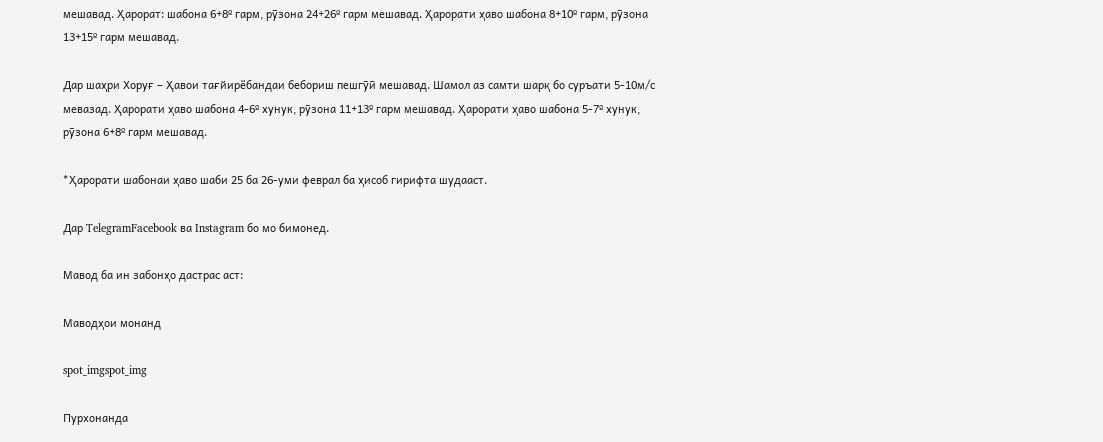мешавад. Ҳарорат: шабона 6+8º гарм, рӯзона 24+26º гарм мешавад. Ҳарорати ҳаво шабона 8+10º гарм, рӯзона 13+15º гарм мешавад.

Дар шаҳри Хоруғ – Ҳавои тағйирёбандаи бебориш пешгӯӣ мешавад. Шамол аз самти шарқ бо суръати 5-10м/с мевазад. Ҳарорати ҳаво шабона 4-6º хунук, рӯзона 11+13º гарм мешавад. Ҳарорати ҳаво шабона 5-7º хунук, рӯзона 6+8º гарм мешавад.

*Ҳарорати шабонаи ҳаво шаби 25 ба 26-уми феврал ба ҳисоб гирифта шудааст.

Дар TelegramFacebook ва Instagram бо мо бимонед.

Мавод ба ин забонҳо дастрас аст:

Маводҳои монанд

spot_imgspot_img

Пурхонанда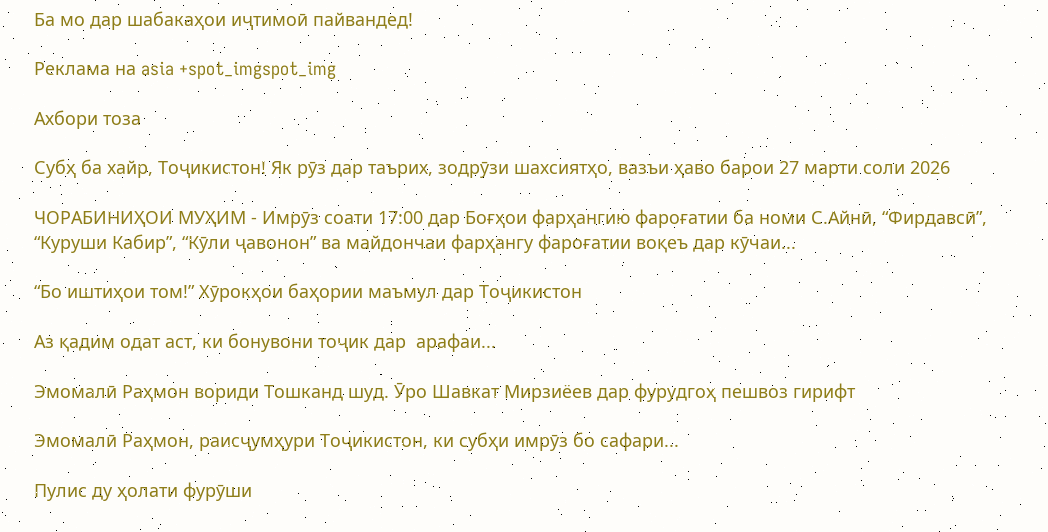Ба мо дар шабакаҳои иҷтимоӣ пайвандед!

Реклама на asia +spot_imgspot_img

Ахбори тоза

Субҳ ба хайр, Тоҷикистон! Як рӯз дар таърих, зодрӯзи шахсиятҳо, вазъи ҳаво барои 27 марти соли 2026

ЧОРАБИНИҲОИ МУҲИМ - Имрӯз соати 17:00 дар Боғҳои фарҳангию фароғатии ба номи С.Айнӣ, “Фирдавсӣ”, “Куруши Кабир”, “Кӯли ҷавонон” ва майдончаи фарҳангу фароғатии воқеъ дар кӯчаи...

“Бо иштиҳои том!” Хӯрокҳои баҳории маъмул дар Тоҷикистон

Аз қадим одат аст, ки бонувони тоҷик дар  арафаи...

Эмомалӣ Раҳмон вориди Тошканд шуд. Ӯро Шавкат Мирзиёев дар фурудгоҳ пешвоз гирифт

Эмомалӣ Раҳмон, раисҷумҳури Тоҷикистон, ки субҳи имрӯз бо сафари...

Пулис ду ҳолати фурӯши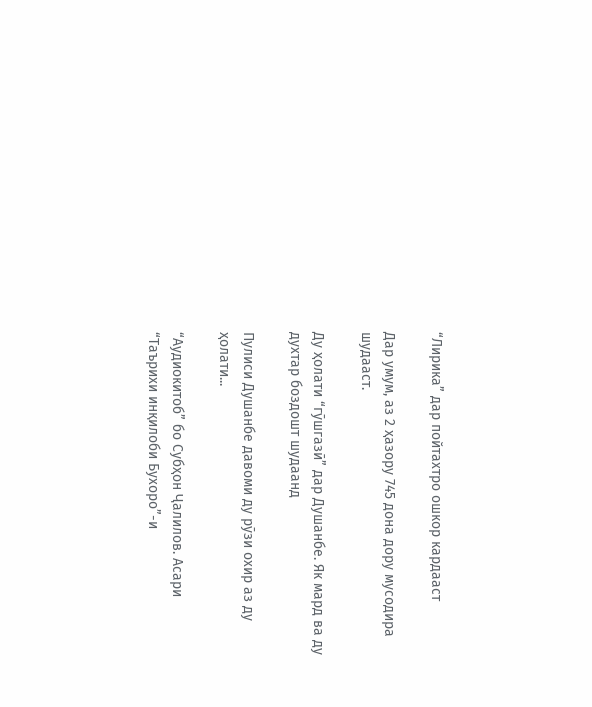“Лирика” дар пойтахтро ошкор кардааст

Дар умум, аз 2 ҳазору 745 дона дору мусодира шудааст.

Ду ҳолати “гӯшгазӣ” дар Душанбе. Як мард ва ду духтар боздошт шудаанд

Пулиси Душанбе давоми ду рӯзи охир аз ду ҳолати...

“Аудиокитоб” бо Субҳон Ҷалилов. Асари “Таърихи инқилоби Бухоро”-и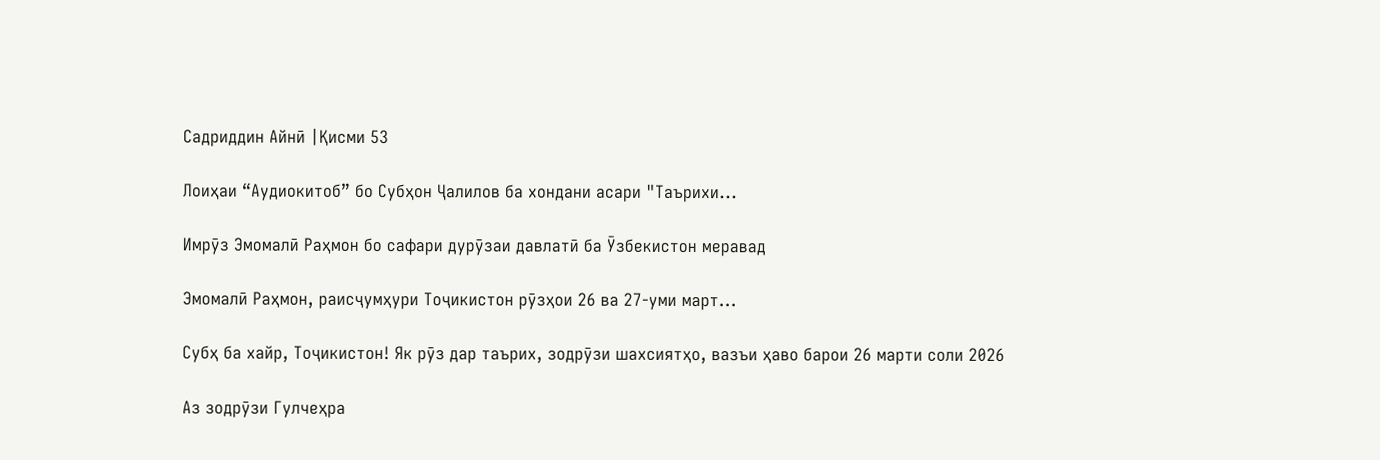Садриддин Айнӣ |Қисми 53

Лоиҳаи “Аудиокитоб” бо Субҳон Ҷалилов ба хондани асари "Таърихи...

Имрӯз Эмомалӣ Раҳмон бо сафари дурӯзаи давлатӣ ба Ӯзбекистон меравад

Эмомалӣ Раҳмон, раисҷумҳури Тоҷикистон рӯзҳои 26 ва 27-уми март...

Субҳ ба хайр, Тоҷикистон! Як рӯз дар таърих, зодрӯзи шахсиятҳо, вазъи ҳаво барои 26 марти соли 2026

Аз зодрӯзи Гулчеҳра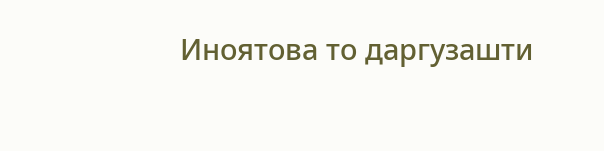Иноятова то даргузашти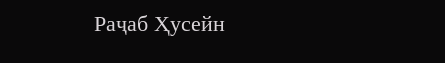Раҷаб Ҳусейн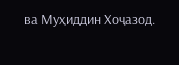ва Муҳиддин Хоҷазод.